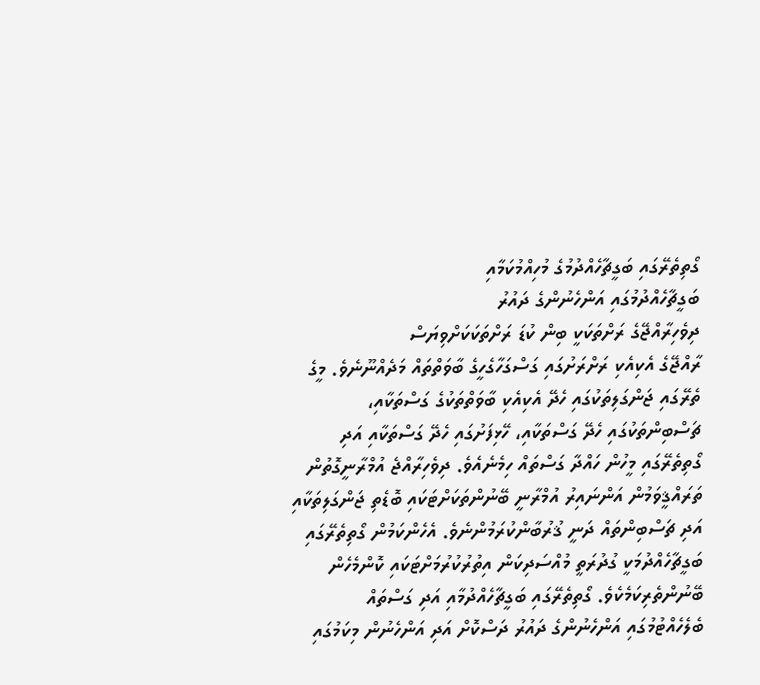ގޯތިތެރޭގައި ބަގީޗާހެއްދުމުގެ މުހިއްމުކަމާއި
ބަގީޗާހެއްދުމުގައި އަންހެނުންގެ ދައުރު
ދިވެހިރާއްޖޭގެ ރަށްތަކަކީ ބިން ކުޑަ ރަށްތަކަކަށްވިޔަސް
ރާއްޖޭގެ އެކިއެކި ރަށްރަށުގައި ގަސްގަހާގެހީގެ ބާވަތްތައް މަދެއްނޫނެވެ. މީގެ
ތެރޭގައި ޖަންގަލިތަކުގައި ހެދޭ އެކިއެކި ބާވަތްތަކުގެ ގަސްތަކާއި،
ޗަސްބިންތަކުގައި ހެދޭ ގަސްތަކާއި، ހޭޅިފަށުގައި ހެދޭ ގަސްތަކާއި އަދި
ގޯތިތެރޭގައި މީހުން ހައްދާ ގަސްތައް ހިމެނެއެވެ. ދިވެހިރާއްޖެ އުމްރާނީގޮތުން
ތަރައްޤީވަމުން އަންނައިރު އުމްރާނީ ބޭނުންތަކަށްޓަކައި ބޮޑެތި ޖަންގަލިތަކާއި
އަދި ޗަސްބިންތައް ދަނީ ޤުރުބާންކުރަމުންނެވެ. އެހެންކަމުން ގޯތިތެރޭގައި
ބަގީޗާހެއްދުމަކީ ގުދުރަތީ މުއްސަދިކަން އިތުރުކުރުމަށްޓަކައި ކޮންމެހެން
ބޭނުންތެރިކަމެކެވެ. ގޯތިތެރޭގައި ބަގީޗާހެއްދުމާއި އަދި ގަސްތައް
ބެލެހެއްޓުމުގައި އަންހެނުންގެ ދައުރު ދަސްކޮށް އަދި އަންހެނުން މިކަމުގައި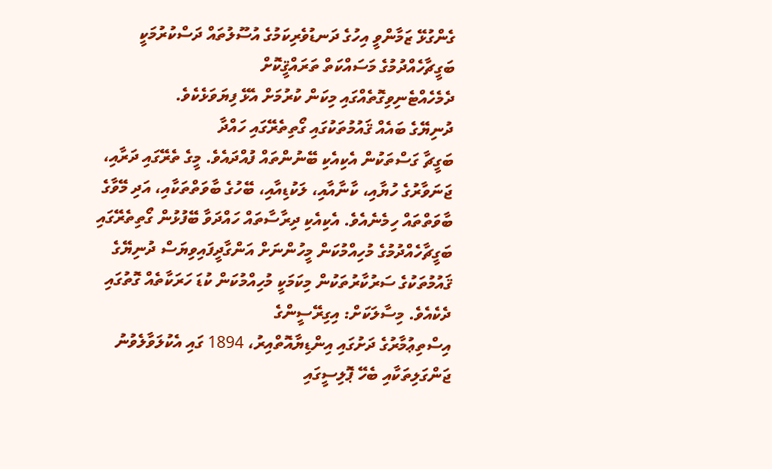ގެންގުޅޭ ޒަމާންވީ އިހުގެ ދަނޑުވެރިކަމުގެ އުސޫލުތައް ދަސްކުރުމަކީ
ބަގީޗާހެއްދުމުގެ މަސައްކަތް ތަރައްޤީކޮށް
ދެމެހެއްޓެނިވިގޮތެއްގައި މިކަން ކުރުމަށް އެޅޭ ފިޔަވަޅެކެވެ.
ދުނިޔޭގެ ބައެއް ޤައުމުތަކުގައި ގޯތިތެރޭގައި ހައްދާ
ބަގީޗާ ގަސްތަކުން އެކިއެކި ބޭނުންތައް ފުއްދައެވެ. މީގެ ތެރޭގައި ދަރާއި،
ޖަނަވާރުގެ ހުޔާއި، ކާނާއާއި، ލަކުޑިއާއި، ބޭހުގެ ބާވަތްތަކާއި، އަދި މޭވާގެ
ބާވަތްތައް ހިމެނެއެވެ. އެކިއެކި ދިރާސާތައް ހައްދަވާ ބޭފުޅުން ގޯތިތެރޭގައި
ބަގީޗާހެއްދުމުގެ މުހިއްމުކަން މީހުންނަށް އަންގާދީފައިވިޔަސް ދުނިޔޭގެ
ޤައުމުތަކުގެ ސަރުކާރުތަކުން މިކަމަކީ މުހިއްމުކަން ކުޑަ ހަރަކާތެއް ގޮތުގައި
ދެކެއެވެ. މިސާލަކަށް: އިގިރޭސީންގެ
އިސްތިޢުމާރުގެ ދަށުގައި އިންޑިޔާއޮތްއިރު، 1894 ގައި އެކުލަވާލެވުނު
ޖަންގަލިތަކާއި ބެހޭ ޕޮލިސީގައި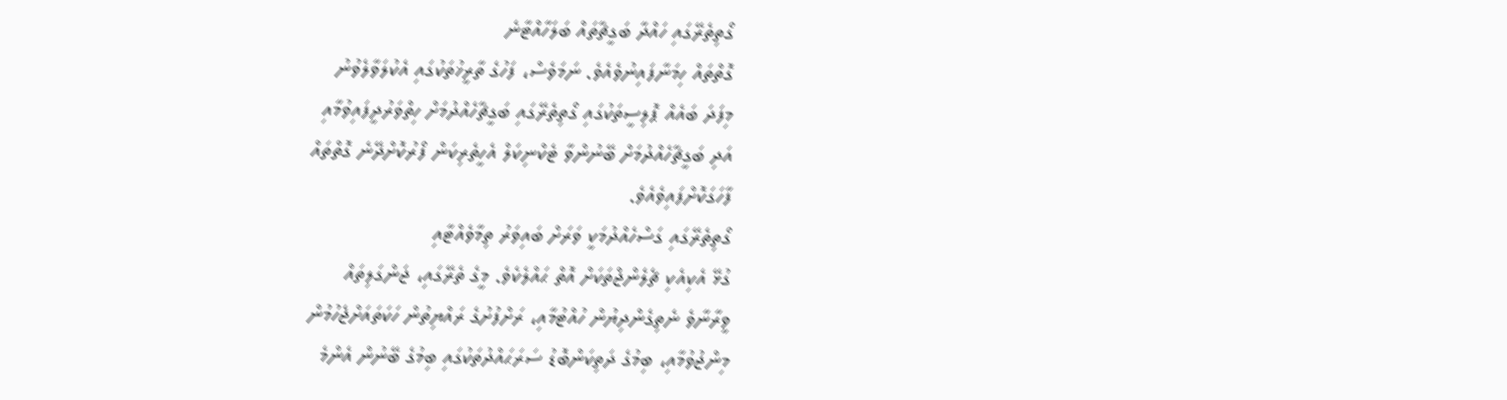ގޯތިތެރޭގައި ހައްދާ ބަގީޗާތައް ބަލަހާއްޓާނެ
ގޮތްތައް ހިމަނާފައިނުވެއެވެ. ނަމަވެސް، ފަހުގެ ތާރީޚުތަކުގައި އެކުލަވާލެވުނު
މިފަދަ ބައެއް ޕޮލިސީތަކުގައި ގޯތިތެރޭގައި ބަގީޗާހެއްދުމަށް ހިތްވަރުދީފައިވުމާއި
އަދި ބަގީޗާހެއްދުމަށް ބޭނުންވާ ޓެކްނިކަލް އެހީތެރިކަން ފޯރުކޮށްދޭނެ ގޮތްތައް
ފާހަގަކޮށްފައިވެއެވެ.
ގޯތިތެރޭގައި ގަސްހެއްދުމަކީ ވަރަށް ބައިވަރު ތިމާވެއްޓާއި
ގުޅޭ އެކިއެކި ޗެލެންޖްތަކަށް އޮތް ޙައްލެކެވެ. މީގެ ތެރޭގައި، ޖަންގަލިތައް
ވީރާނާވެ ނެތިގެންދިޔުން ހުއްޓުމާއި، ރަށްފުށުގެ ރައްޔިތުން ހަކަތައަށްޖެހުމުން
މިންޖުވުމާއި، ބިމުގެ ދަތިކަންބޮޑު ސަރަޙައްދުތަކުގައި ބިމުގެ ބޭނުން އެންމެ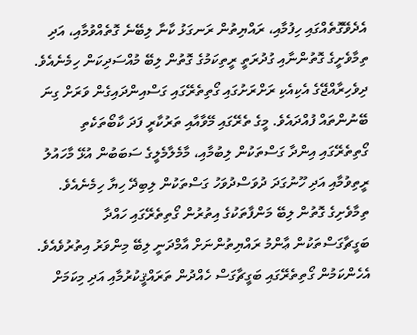އެދެވޭގޮތެއްގައި ހިފުމާއި، ރައްޔިތުން ރަނގަޅު ކާނާ ލިބޭނެ ގޮތެއްވުމާއި، އަދި
ތިމާވެށީގެ ގޮތުންނާއި ގުދުރަތީ ރީތިކަމުގެ ގޮތުން ލިބޭ މުއްސަދިކަން ހިމެނެއެވެ.
ދިވެހިރާއްޖޭގެ އެކިއެކި ރަށްރަށުގައި ގޯތިތެރޭގައި ގަސްއިންދައިގެން ވަރަށް ގިނަ
ބޭނުންތައް ފުއްދައެވެ. މީގެ ތެރޭގައި މޭވާއާއި ތަރުކާރީ ފަދަ ކާބޯތަކެތި
ގޯތިތެރޭގައި އިންދާ ގަސްތަކުން ލިބުމާއި، މާމެލާމެލީގެ ސަބަބުން އުޅޭ މާހައުލު
ރީތިވުމާއި އަދި ހޫނުގަދަ ދުވަސްދުވަހު ގަސްތަކުން ލިބިދޭ ހިޔާ ހިމެނެއެވެ.
ތިމާވެށިގެ ގޮތުން ލިބޭ މަންފާތަކުގެ އިތުރުން ގޯތިތެރޭގައި ހައްދާ
ބަގީޗާގަސްތަކުން ޢާންމު ރައްޔިތުންނަށް އާމްދަނީ ލިބޭ މިންވަރު އިތުރުވެއެވެ.
އެހެންކަމުން ގޯތިތެރޭގައި ބަގީޗާގަސް ހެއްދުން ތަރައްޤީކުރުމާއި އަދި މިކަމަށް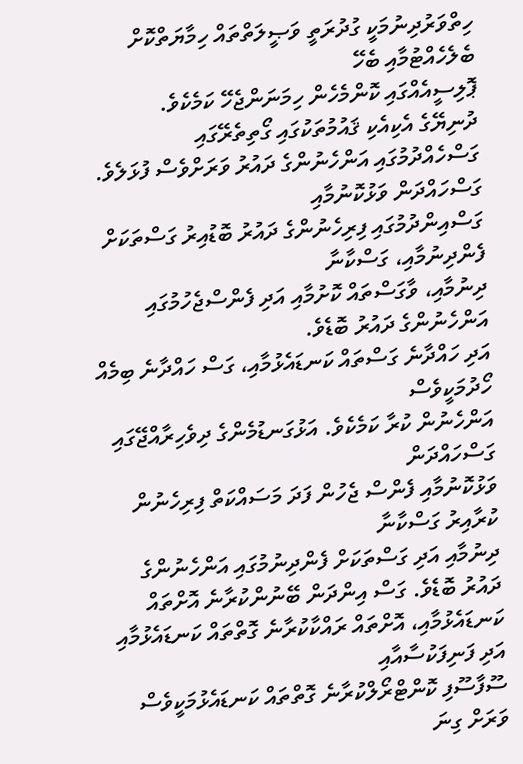ހިތްވަރުދިނުމަކީ ގުދުރަތީ ވަޞީލަތްތައް ހިމާޔަތްކޮށް ބެލެހެއްޓުމާއި ބެހޭ
ޕޮލިސީއެއްގައި ކޮންމެހެން ހިމަނަންޖެހޭ ކަމެކެވެ.
ދުނިޔޭގެ އެކިއެކި ޤައުމުތަކުގައި ގޯތިތެރޭގައި
ގަސްހެއްދުމުގައި އަންހެނުންގެ ދައުރު ވަރަށްވެސް ފުޅަލެވެ. ގަސްހައްދަން ވަޅުކޮނުމާއި
ގަސްއިންދުމުގައި ފިރިހެނުންގެ ދައުރު ބޮޑުއިރު ގަސްތަކަށް ފެންދިނުމާއި، ގަސްކާނާ
ދިނުމާއި، ވާގަސްތައް ކޮށުމާއި އަދި ފެންސްޖެހުމުގައި އަންހެނުންގެ ދައުރު ބޮޑެވެ.
އަދި ހައްދާނެ ގަސްތައް ކަނޑައެޅުމާއި، ގަސް ހައްދާނެ ބިމެއް ހޯދުމަކީވެސް
އަންހެނުން ކުރާ ކަމެކެވެ. އަޅުގަނޑުމެންގެ ދިވެހިރާއްޖޭގައި ގަސްހައްދަން
ވަޅުކޮނުމާއި ފެންސް ޖެހުން ފަދަ މަސައްކަތް ފިރިހެނުން ކުރާއިރު ގަސްކާނާ
ދިނުމާއި އަދި ގަސްތަކަށް ފެންދިނުމުގައި އަންހެނުންގެ ދައުރު ބޮޑެވެ. ގަސް އިންދަން ބޭނުންކުރާނެ އޮށްތައް
ކަނޑައެޅުމާއި، އޮށްތައް ރައްކާކުރާނެ ގޮތްތައް ކަނޑައެޅުމާއި އަދި ފަނިފަކުސާއާއި
ސޫފާސޫފި ކޮންޓްރޯލްކުރާނެ ގޮތްތައް ކަނޑައެޅުމަކީވެސް ވަރަށް ގިނަ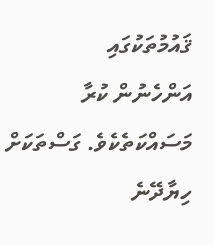ޤައުމުތަކުގައި
އަންހެނުން ކުރާ މަސައްކަތެކެވެ. ގަސްތަކަށް ހިޔާދޭނެ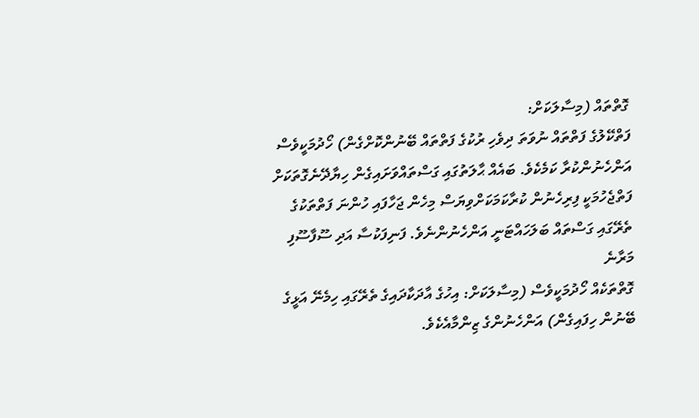ގޮތްތައް (މިސާލަކަށް:
ފަތްކޭލުގެ ފަތްތައް ނުވަތަ ދިވެހި ރުކުގެ ފަތްތައް ބޭނުންކޮށްގެން) ހޯދުމަކީވެސް
އަންހެނުންކުރާ ކަމެކެވެ. ބައެއް ޙާލަތުގައި ގަސްތައްވަށައިގެން ހިޔާދޭނެގޮތަކަށް
ފަތްޖެހުމަކީ ފިރިހެނުން ކުރާކަމަކަށްވިޔަސް މިހެން ޖަހާފައި ހުންނަ ފަތްތަކުގެ
ތެރޭގައި ގަސްތައް ބަލަހައްޓަނީ އަންހެނުންނެވެ. ފަނިފަކުސާ އަދި ސޫފާސޫފި މަރާނެ
ގޮތްތަކެއް ހޯދުމަކީވެސް (މިސާލަކަށް: އިހުގެ އާދަކާދައިގެ ތެރޭގައި ހިމެނޭ އަޅީގެ
ބޭނުން ހިފައިގެން) އަންހެނުންގެ ޒިންމާއެކެވެ.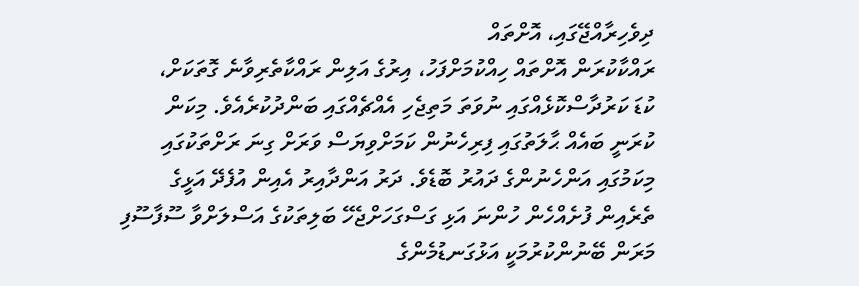ދިވެހިރާއްޖޭގައި، އޮށްތައް
ރައްކާކުރަން އޮށްތައް ހިއްކުމަށްފަހު، އިރުގެ އަލިން ރައްކާތެރިވާނެ ގޮތަކަށް،
ކުޑަ ކަރުދާސްކޮޅެއްގައި ނުވަތަ މަތިޖެހި އެއްޗެއްގައި ބަންދުކުރެއެވެ. މިކަން
ކުރަނީ ބައެއް ޙާލަތުގައި ފިރިހެނުން ކަމަށްވިޔަސް ވަރަށް ގިނަ ރަށްތަކުގައި
މިކަމުގައި އަންހެނުންގެ ދައުރު ބޮޑެވެ. ދަރު އަންދާއިރު އެއިން އުފެދޭ އަޅީގެ
ތެރެއިން ފުށެއްހެން ހުންނަ އަޅި ގަސްގަހަށްޖެހޭ ބަލިތަކުގެ އަސްލަށްވާ ސޫފާސޫފި
މަރަން ބޭނުންކުރުމަކީ އަޅުގަނޑުމެންގެ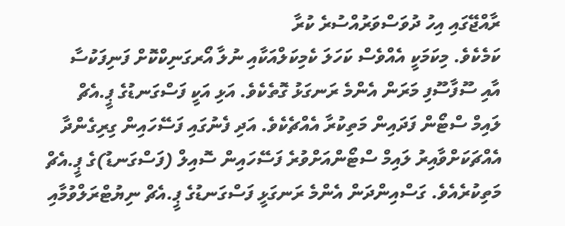ރާއްޖޭގައި އިހު ދުވަސްވަރުއްސުރެ ކުރާ
ކަމެކެވެ. މިކަމަކީ އެއްވެސް ކަހަލަ ކެމިކަލްއަކާއި ނުލާ އޯރގަނިކްކޮށް ފަނިފަކުސާ
އާއި ސޫފާސޫފި މަރަން އެންމެ ރަނގަޅު ގޮތެކެވެ. އަޅި އަކީ ފަސްގަނޑުގެ ޕީ.އެޗް
ލައިމް ސްޓޯން ފަދައިން މަތިކުރާ އެއްޗެކެވެ. އަދި ފެނުގައި ފަސޭހައިން ގިރިގެންދާ
އެއްޗަކަށްވާއިރު ލައިމް ސްޓޯންއަށްވުރެ ފަސޭހައިން ސޮއިލް (ފަސްގަނޑު)ގެ ޕީ.އެޗް
މަތިކުރެއެވެ. ގަސްއިންދަން އެންމެ ރަނގަޅީ ފަސްގަނޑުގެ ޕީ.އެޗް ނިޔުޓްރަލްވުމާއި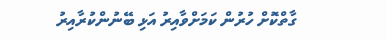ގާތްކޮށް ހުރުން ކަމަށްވާއިރު އަޅި ބޭނުންކުރާއިރު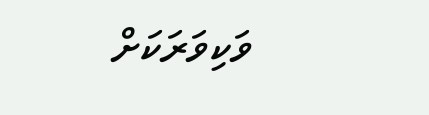ވަކިވަރަކަށް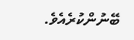ބޭނުންކުރެއެވެ.